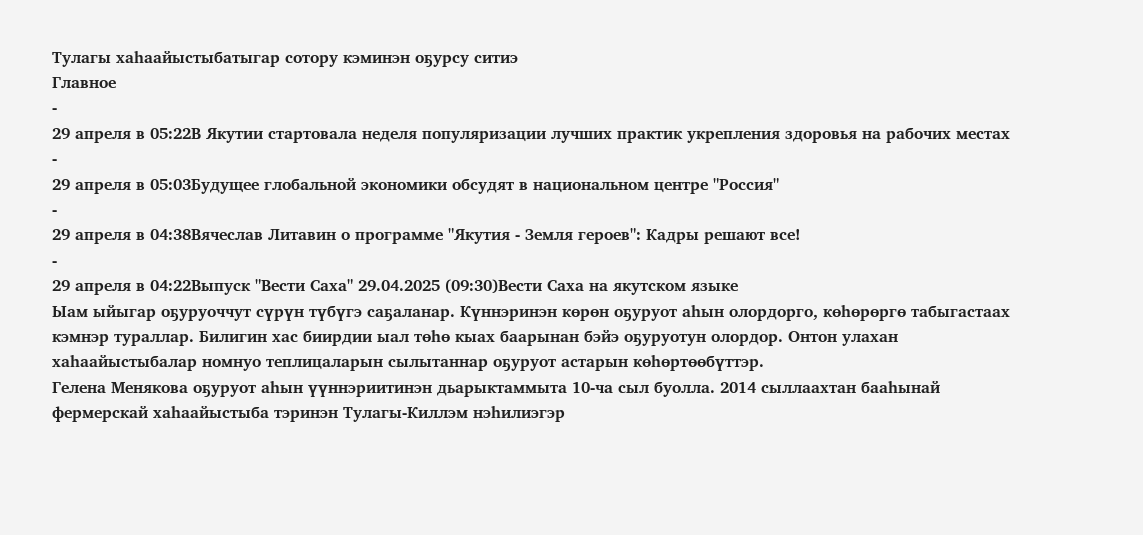Тулагы хаһаайыстыбатыгар сотору кэминэн оҕурсу ситиэ
Главное
-
29 апреля в 05:22В Якутии стартовала неделя популяризации лучших практик укрепления здоровья на рабочих местах
-
29 апреля в 05:03Будущее глобальной экономики обсудят в национальном центре "Россия"
-
29 апреля в 04:38Вячеслав Литавин о программе "Якутия - Земля героев": Кадры решают все!
-
29 апреля в 04:22Выпуск "Вести Саха" 29.04.2025 (09:30)Вести Саха на якутском языке
Ыам ыйыгар оҕуруоччут сүрүн түбүгэ саҕаланар. Күннэринэн көрөн оҕуруот аһын олордорго, көһөрөргө табыгастаах кэмнэр тураллар. Билигин хас биирдии ыал төһө кыах баарынан бэйэ оҕуруотун олордор. Онтон улахан хаһаайыстыбалар номнуо теплицаларын сылытаннар оҕуруот астарын көһөртөөбүттэр.
Гелена Менякова оҕуруот аһын үүннэриитинэн дьарыктаммыта 10-ча сыл буолла. 2014 сыллаахтан бааһынай фермерскай хаһаайыстыба тэринэн Тулагы-Киллэм нэһилиэгэр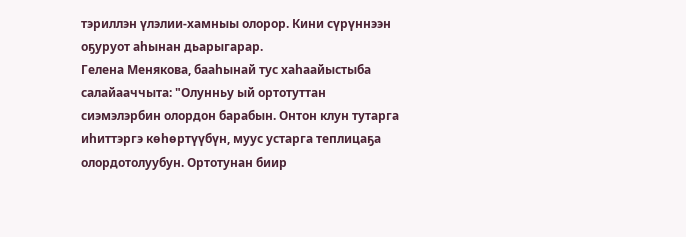тэриллэн үлэлии-хамныы олорор. Кини сүрүннээн оҕуруот аһынан дьарыгарар.
Гелена Менякова, бааһынай тус хаһаайыстыба салайааччыта: "Олунньу ый ортотуттан сиэмэлэрбин олордон барабын. Онтон клун тутарга иһиттэргэ көһөртүүбүн, муус устарга теплицаҕа олордотолуубун. Ортотунан биир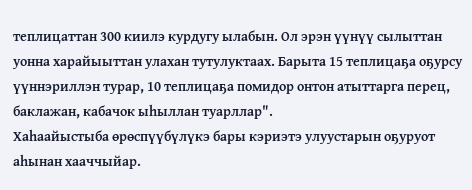теплицаттан 300 киилэ курдугу ылабын. Ол эрэн үүнүү сылыттан уонна харайыыттан улахан тутулуктаах. Барыта 15 теплицаҕа оҕурсу үүннэриллэн турар, 10 теплицаҕа помидор онтон атыттарга перец, баклажан, кабачок ыһыллан туарллар".
Хаһаайыстыба өрөспүүбүлүкэ бары кэриэтэ улуустарын оҕуруот аһынан хааччыйар.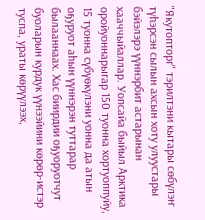"Якутопторг" тэрилтэни кытары сөбүлэҥ түһэрсэн сылын ахсын хоту улуустары бэйэлэрэ үүннэрбит астарынан хааччыйаллар. Уопсайа быйыл Арктика оройуоннарыгар 150 туонна хортуоппуйу, 15 туонна сүбүөкүлэни уонна да атын оҕуруот аһын үүннэрэн туттарар былааннаах. Хас биирдии оҕуоруотчут буоларын курдук үүнээйини көрөр-истэр туспа, ураты көрүүлээх,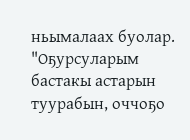ньымалаах буолар.
"Оҕурсуларым бастакы астарын туурабын, оччоҕо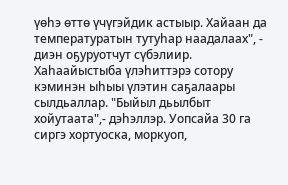үөһэ өттө үчүгэйдик астыыр. Хайаан да температуратын тутуһар наадалаах", - диэн оҕуруотчут сүбэлиир.
Хаһаайыстыба үлэһиттэрэ сотору кэминэн ыһыы үлэтин саҕалаары сылдьаллар. "Быйыл дьылбыт хойутаата",- дэһэллэр. Уопсайа 30 га сиргэ хортуоска, моркуоп,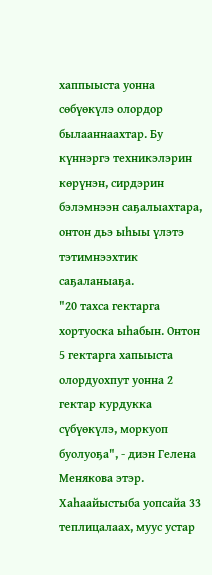хаппыыста уонна сөбүөкүлэ олордор былааннаахтар. Бу күннэргэ техникэлэрин көрүнэн, сирдэрин бэлэмнээн саҕалыахтара, онтон дьэ ыһыы үлэтэ тэтимнээхтик саҕаланыаҕа.
"20 тахса гектарга хортуоска ыһабын. Онтон 5 гектарга хапыыста олордуохпут уонна 2 гектар курдукка сүбүөкүлэ, моркуоп буолуоҕа", - диэн Гелена Менякова этэр.
Хаһаайыстыба уопсайа 33 теплицалаах, муус устар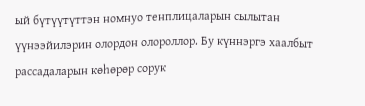ый бүтүүтүттэн номнуо тенплицаларын сылытан үүнээйилэрин олордон олороллор. Бу күннэргэ хаалбыт рассадаларын көһөрөр сорук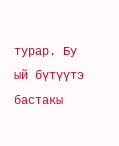турар. Бу ый бүтүүтэ бастакы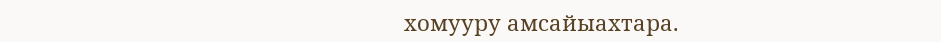хомууру амсайыахтара.